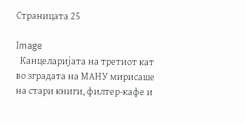Страницата 25

Image
  Канцеларијата на третиот кат во зградата на МАНУ мирисаше на стари книги, филтер-кафе и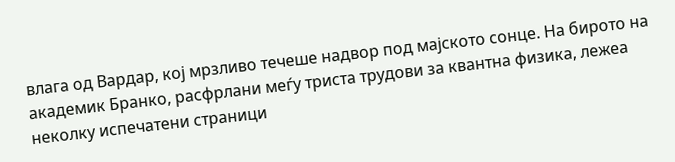влага од Вардар, кој мрзливо течеше надвор под мајското сонце. На бирото на академик Бранко, расфрлани меѓу триста трудови за квантна физика, лежеа неколку испечатени страници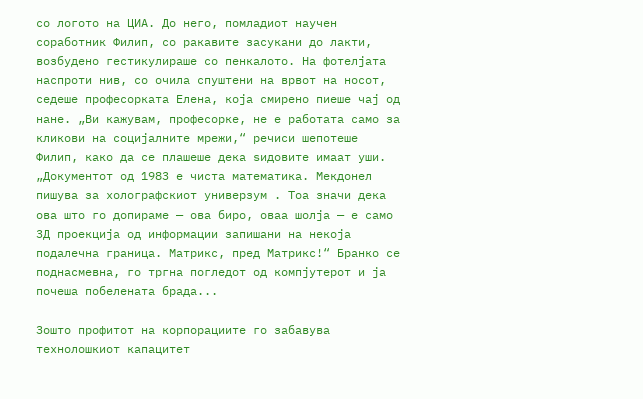со логото на ЦИА. До него, помладиот научен соработник Филип, со ракавите засукани до лакти, возбудено гестикулираше со пенкалото. На фотелјата наспроти нив, со очила спуштени на врвот на носот, седеше професорката Елена, која смирено пиеше чај од нане. „Ви кажувам, професорке, не е работата само за кликови на социјалните мрежи,“ речиси шепотеше Филип, како да се плашеше дека ѕидовите имаат уши. „Документот од 1983 е чиста математика. Мекдонел пишува за холографскиот универзум . Тоа значи дека ова што го допираме — ова биро, оваа шолја — е само 3Д проекција од информации запишани на некоја подалечна граница. Матрикс, пред Матрикс!“ Бранко се поднасмевна, го тргна погледот од компјутерот и ја почеша побелената брада...

Зошто профитот на корпорациите го забавува технолошкиот капацитет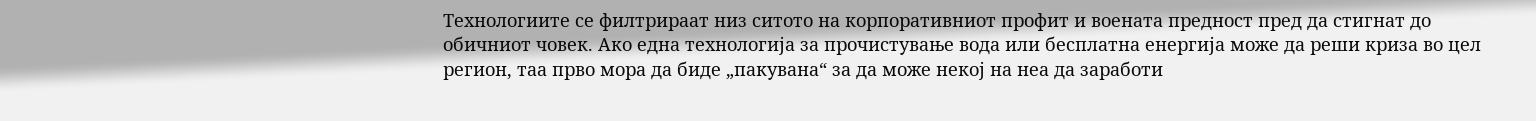Технологиите се филтрираат низ ситото на корпоративниот профит и воената предност пред да стигнат до обичниот човек. Ако една технологија за прочистување вода или бесплатна енергија може да реши криза во цел регион, таа прво мора да биде „пакувана“ за да може некој на неа да заработи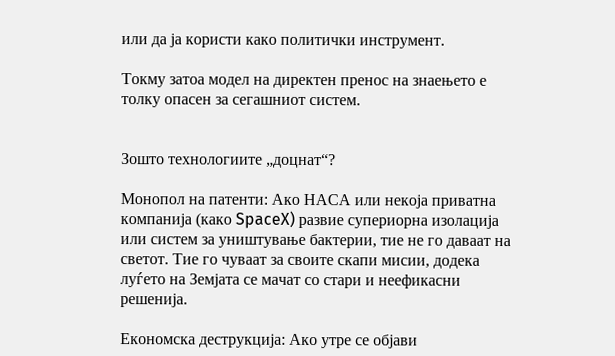или да ја користи како политички инструмент.

Токму затоа модел на директен пренос на знаењето е толку опасен за сегашниот систем.


Зошто технологиите „доцнат“?

Монопол на патенти: Ако НАСА или некоја приватна компанија (како SpaceX) развие супериорна изолација или систем за уништување бактерии, тие не го даваат на светот. Тие го чуваат за своите скапи мисии, додека луѓето на Земјата се мачат со стари и неефикасни решенија.

Економска деструкција: Ако утре се објави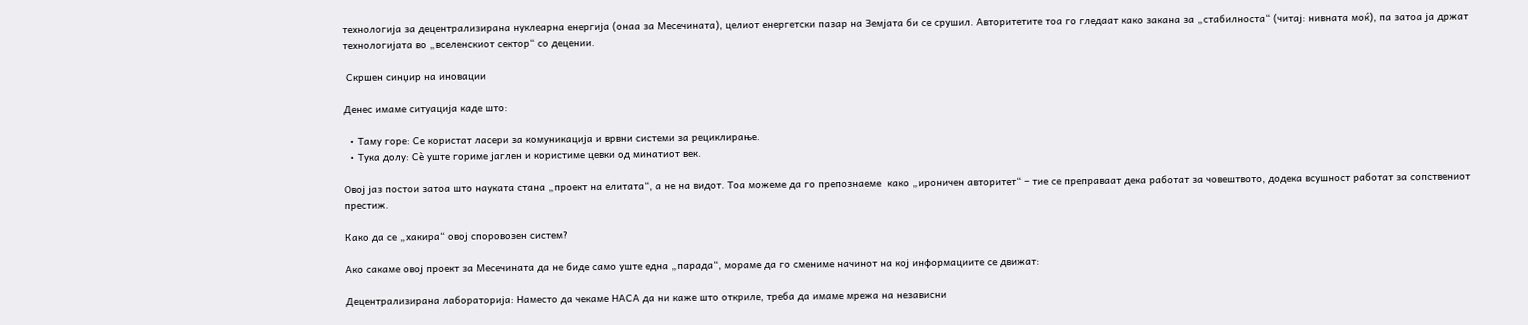технологија за децентрализирана нуклеарна енергија (онаа за Месечината), целиот енергетски пазар на Земјата би се срушил. Авторитетите тоа го гледаат како закана за „стабилноста“ (читај: нивната моќ), па затоа ја држат технологијата во „вселенскиот сектор“ со децении.

 Скршен синџир на иновации

Денес имаме ситуација каде што:

  • Таму горе: Се користат ласери за комуникација и врвни системи за рециклирање.
  • Тука долу: Сè уште гориме јаглен и користиме цевки од минатиот век.

Овој јаз постои затоа што науката стана „проект на елитата“, а не на видот. Тоа можеме да го препознаеме  како „ироничен авторитет“ – тие се преправаат дека работат за човештвото, додека всушност работат за сопствениот престиж.

Како да се „хакира“ овој споровозен систем?

Ако сакаме овој проект за Месечината да не биде само уште една „парада“, мораме да го смениме начинот на кој информациите се движат:

Децентрализирана лабораторија: Наместо да чекаме НАСА да ни каже што откриле, треба да имаме мрежа на независни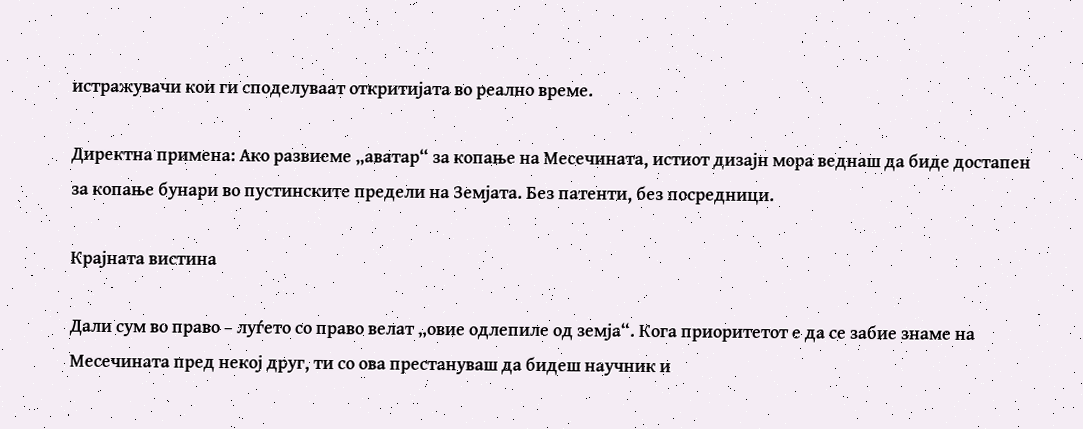истражувачи кои ги споделуваат откритијата во реално време.

Директна примена: Ако развиеме „аватар“ за копање на Месечината, истиот дизајн мора веднаш да биде достапен за копање бунари во пустинските предели на Земјата. Без патенти, без посредници.

Крајната вистина

Дали сум во право – луѓето со право велат „овие одлепиле од земја“. Кога приоритетот е да се забие знаме на Месечината пред некој друг, ти со ова престануваш да бидеш научник и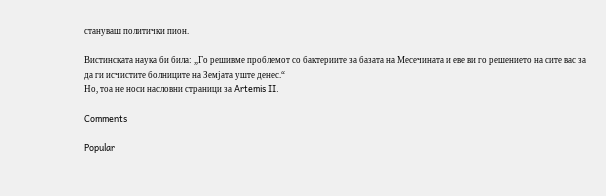стануваш политички пион.

Вистинската наука би била: „Го решивме проблемот со бактериите за базата на Месечината и еве ви го решението на сите вас за да ги исчистите болниците на Земјата уште денес.“
Но, тоа не носи насловни страници за Artemis II.

Comments

Popular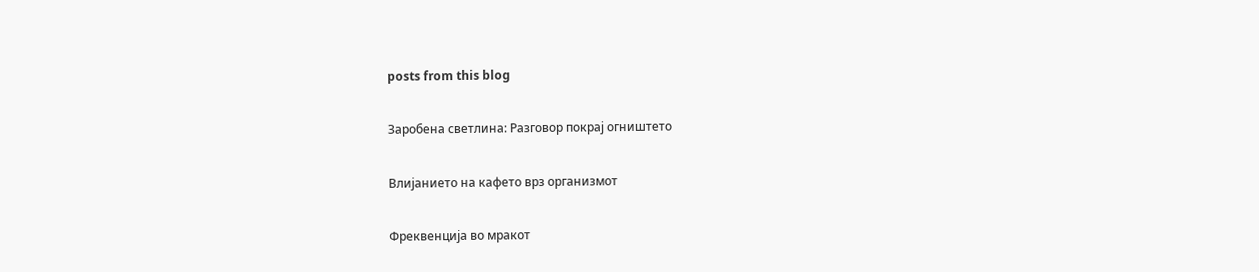posts from this blog

Заробена светлина: Разговор покрај огништето

Влијанието на кафето врз организмот

Фреквенција во мракот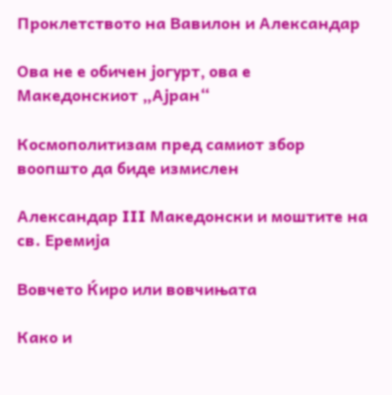Проклетството на Вавилон и Александар

Ова не е обичен јогурт, ова е Македонскиот „Ајран“

Космополитизам пред самиот збор воопшто да биде измислен

Александар III Македонски и моштите на св. Еремија

Вовчето Ќиро или вовчињата

Како и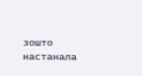зошто настанала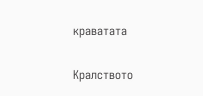краватата

Кралството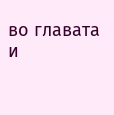во главата и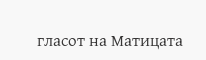гласот на Матицата